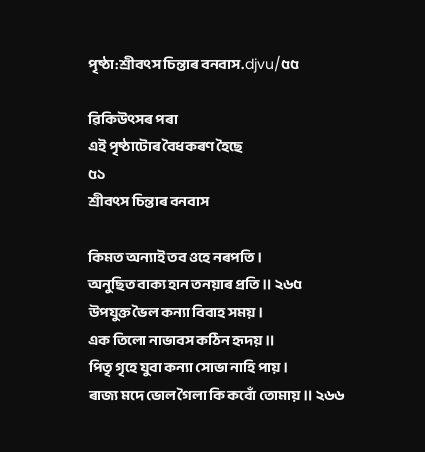পৃষ্ঠা:শ্ৰীবৎস চিন্তাৰ বনবাস.djvu/৫৫

ৱিকিউৎসৰ পৰা
এই পৃষ্ঠাটোৰ বৈধকৰণ হৈছে
৫১
শ্ৰীবৎস চিন্তাৰ বনবাস

কিমত অন্যাই তব ওহে নৰপতি।
অনুছিত বাক্য হান তনয়াৰ প্ৰতি॥ ২৬৫
উপযুক্ত ভৈল কন্যা বিবাহ সময়।
এক তিলো নাভাবস কঠিন হৃদয়॥
পিতৃ গৃহে যুবা কন্যা সোভা নাহি পায়।
ৰাজ্য মদে ভোল গৈলা কি কবোঁ তোমায়॥ ২৬৬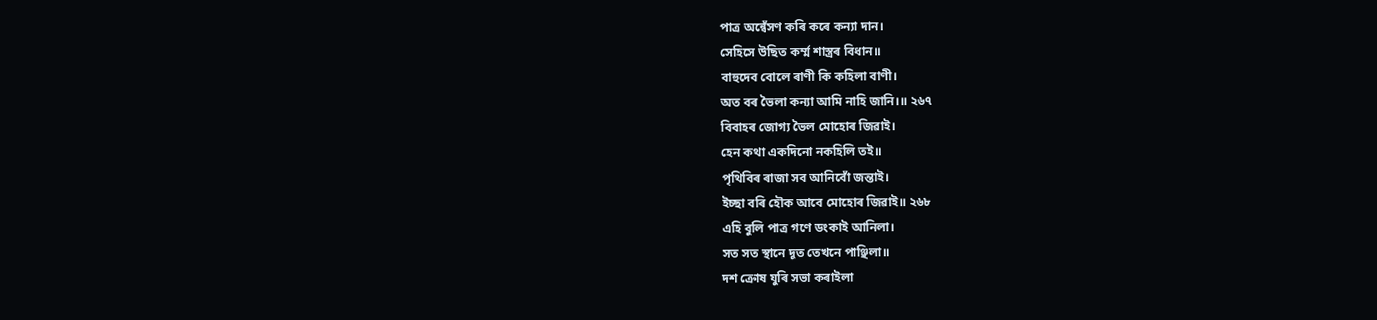পাত্ৰ অন্বেঁসণ কৰি কৰে কন্যা দান।
সেহিসে উছিত কৰ্ম্ম শাস্ত্ৰৰ বিধান॥
বাহুদেব বোলে ৰাণী কি কহিলা বাণী।
অত বৰ ভৈলা কন্যা আমি নাহি জানি।॥ ২৬৭
বিবাহৰ জোগ্য ভৈল মোহোৰ জিৱাই।
হেন কথা একদিনো নকহিলি তই॥
পৃথিবিৰ ৰাজা সব আনিবোঁ জন্তাই।
ইচ্ছা বৰি হৌক আবে মোহোৰ জিৱাই॥ ২৬৮
এহি বুলি পাত্ৰ গণে ডংকাই আনিলা।
সত সত স্থানে দূত তেখনে পাঞ্ছিলা॥
দশ ক্ৰোষ যুৰি সভা কৰাইলা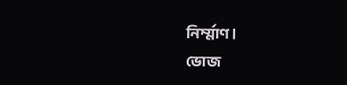নিৰ্ম্মাণ।
ভোজ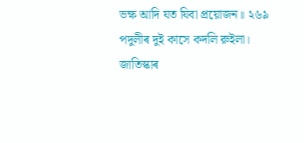ভক্ষ আদি যত যিবা প্ৰয়োজন॥ ২৬৯
পদুলীৰ দুই কাসে কদলি রুইলা।
জাতিস্কাৰ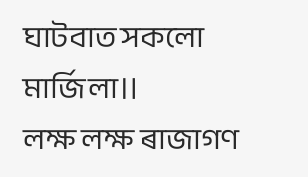ঘাটবাত সকলো মাৰ্জিলা॥
লক্ষ লক্ষ ৰাজাগণ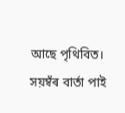আছে পৃথিবিত।
সয়ম্বঁৰ বাৰ্তা পাই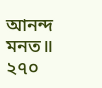আনন্দ মনত॥ ২৭০